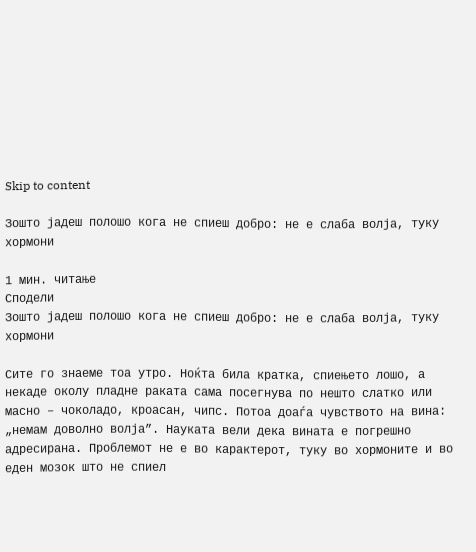Skip to content

Зошто јадеш полошо кога не спиеш добро: не е слаба волја, туку хормони

1 мин. читање
Сподели
Зошто јадеш полошо кога не спиеш добро: не е слаба волја, туку хормони

Сите го знаеме тоа утро. Ноќта била кратка, спиењето лошо, а некаде околу пладне раката сама посегнува по нешто слатко или масно – чоколадо, кроасан, чипс. Потоа доаѓа чувството на вина: „немам доволно волја”. Науката вели дека вината е погрешно адресирана. Проблемот не е во карактерот, туку во хормоните и во еден мозок што не спиел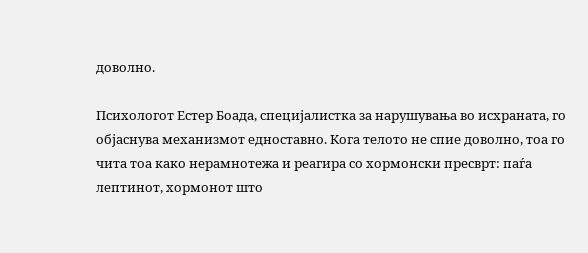доволно.

Психологот Естер Боада, специјалистка за нарушувања во исхраната, го објаснува механизмот едноставно. Кога телото не спие доволно, тоа го чита тоа како нерамнотежа и реагира со хормонски пресврт: паѓа лептинот, хормонот што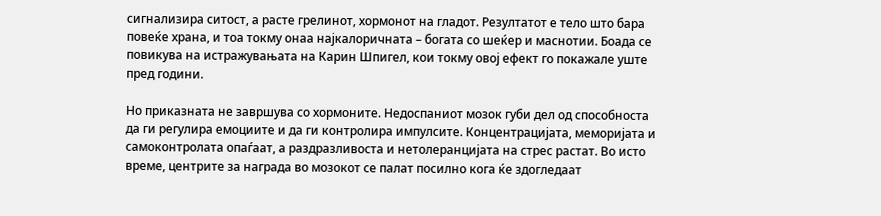сигнализира ситост, а расте грелинот, хормонот на гладот. Резултатот е тело што бара повеќе храна, и тоа токму онаа најкалоричната – богата со шеќер и маснотии. Боада се повикува на истражувањата на Карин Шпигел, кои токму овој ефект го покажале уште пред години.

Но приказната не завршува со хормоните. Недоспаниот мозок губи дел од способноста да ги регулира емоциите и да ги контролира импулсите. Концентрацијата, меморијата и самоконтролата опаѓаат, а раздразливоста и нетолеранцијата на стрес растат. Во исто време, центрите за награда во мозокот се палат посилно кога ќе здогледаат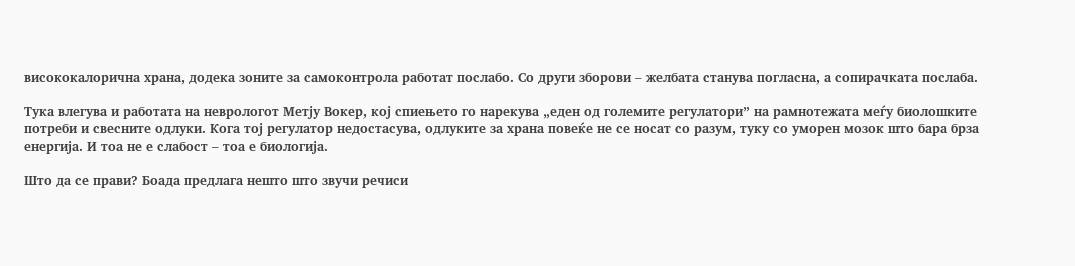висококалорична храна, додека зоните за самоконтрола работат послабо. Со други зборови – желбата станува погласна, а сопирачката послаба.

Тука влегува и работата на неврологот Метју Вокер, кој спиењето го нарекува „еден од големите регулатори” на рамнотежата меѓу биолошките потреби и свесните одлуки. Кога тој регулатор недостасува, одлуките за храна повеќе не се носат со разум, туку со уморен мозок што бара брза енергија. И тоа не е слабост – тоа е биологија.

Што да се прави? Боада предлага нешто што звучи речиси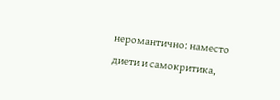неромантично: наместо диети и самокритика,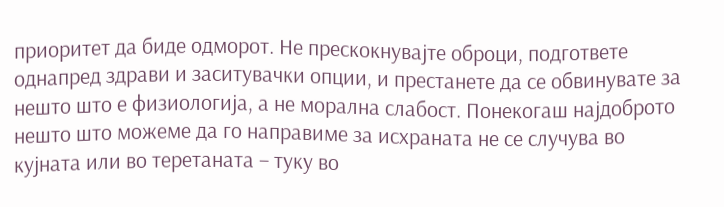приоритет да биде одморот. Не прескокнувајте оброци, подгответе однапред здрави и заситувачки опции, и престанете да се обвинувате за нешто што е физиологија, а не морална слабост. Понекогаш најдоброто нешто што можеме да го направиме за исхраната не се случува во кујната или во теретаната – туку во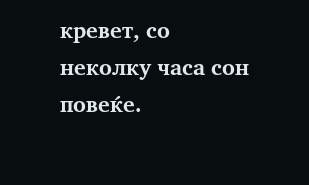кревет, со неколку часа сон повеќе.